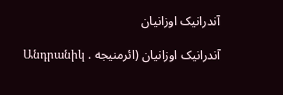آندرانیک اوزانیان

آندرانیک اوزانیان (ائرمنیجه . Անդրանիկ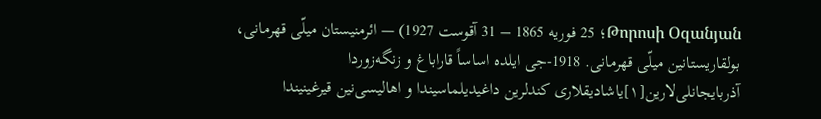Թորոսի Օզանյան؛ 25 فوریه 1865 – 31 آقوست 1927) — ائرمنیستان میلّی قهرمانی، بولقاریستانین میلّی قهرمانی. 1918-جی ایلده اساساً قاراباغ و زنگه‌زوردا آذربایجانلی‌لارین[۱]یاشادیقلاری کندلرین داغیدیلماسیندا و اهالیسی‌نین قیرغینیندا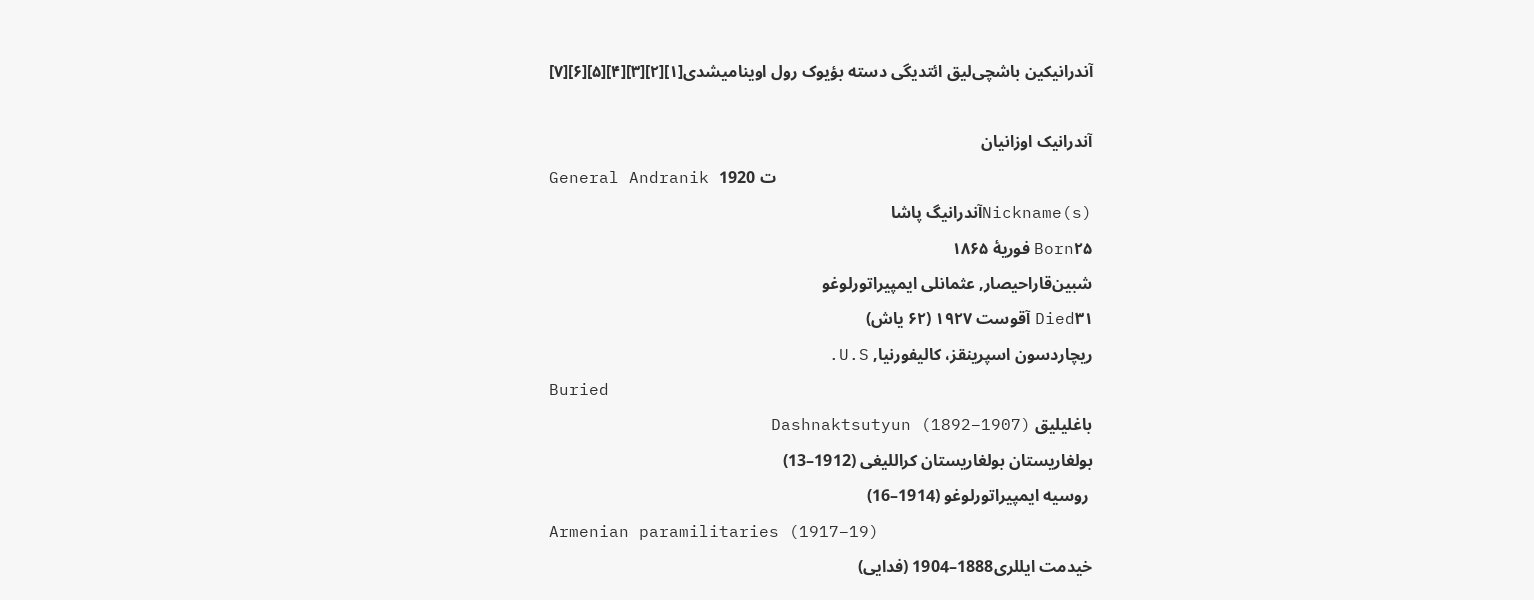آندرانیکین باشچی‌لیق ائتدیگی دسته بؤیوک رول اوینامیشدی[۱][۲][۳][۴][۵][۶][۷]

آندرانیک اوزانیان
General Andranik ت 1920
Nickname(s)آندرانیگ پاشا
Born۲۵ فوریهٔ ۱۸۶۵
شبین‌قاراحیصار, عثمانلی ایمپیراتورلوغو
Died۳۱ آقوست ۱۹۲۷ (۶۲ یاش)
ریچاردسون اسپرینقز، کالیفورنیا, U.S.
Buried
باغلیلیق Dashnaktsutyun (1892–1907)
بولغاریستان بولغاریستان کراللیغی (1912–13)
 روسیه ایمپیراتورلوغو (1914–16)
Armenian paramilitaries (1917–19)
خیدمت ایللری1888–1904 (فدایی)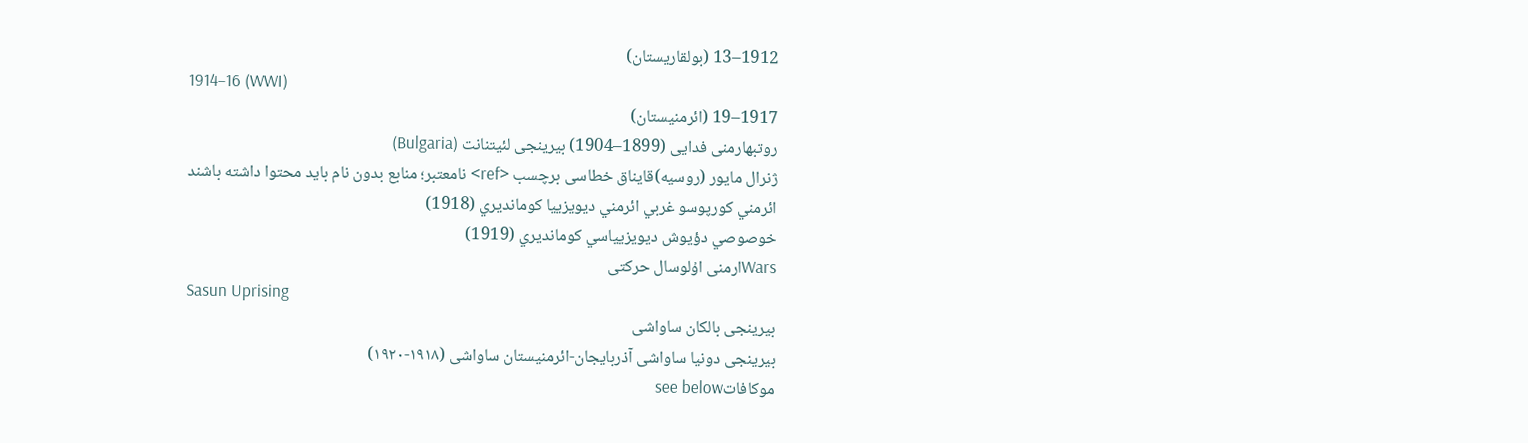1912–13 (بولقاریستان)
1914–16 (WWI)
1917–19 (ائرمنیستان)
روتبهارمنی فدایی (1899–1904) بیرینجی لئیتنانت (Bulgaria)
ژنرال مایور (روسیه)قایناق خطاسی برچسب <ref> نامعتبر؛ منابع بدون نام باید محتوا داشته باشند
ائرمني کورپوسو غربي ائرمني ديويزييا کومانديري (1918)
خوصوصي دؤيوش ديويزيياسي کومانديري (1919)
Warsارمنی اۇلوسال حرکتی
Sasun Uprising
بیرینجی بالکان ساواشی
بیرینجی دونیا ساواشی آذربایجان-ائرمنیستان ساواشی (۱۹۱۸-۱۹۲۰)
موکافاتsee below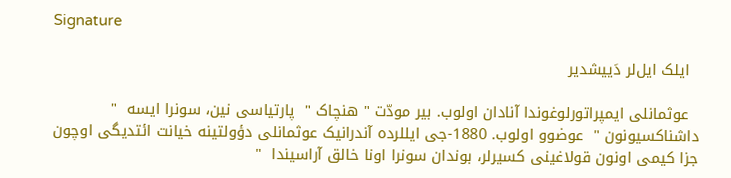Signature

  ایلک ایل‌لر دَییشدیر

  عوثمانلی ایمپراتورلوغوندا آنادان اولوب. بیر مودّت " هنچاک "  پارتیاسی نین، سونرا ایسه  " داشناکسیونون "  عوضوو اولوب. 1880-جی ایللرده آندرانیک عوثمانلی دؤولتینه خیانت ائتدیگی اوچون جزا کیمی اونون قولاغینی کسیرلر، بوندان سونرا اونا خالق آراسیندا  "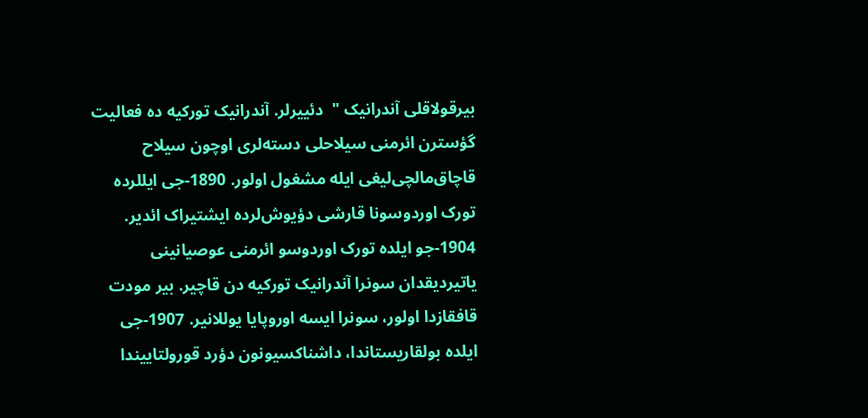بیرقولاقلی آندرانیک "  دئییرلر. آندرانیک تورکیه ده فعالیت گؤسترن ائرمنی سیلاحلی دسته‌لری اوچون سیلاح قاچاق‌مالچی‌لیغی ایله مشغول اولور. 1890-جی ایللرده تورک اوردوسونا قارشی دؤیوش‌لرده ایشتیراک ائدیر. 1904-جو ایلده تورک اوردوسو ائرمنی عوصیانینی یاتیردیقدان سونرا آندرانیک تورکیه دن قاچیر. بیر مودت قافقازدا اولور، سونرا ایسه اوروپایا یوللانیر. 1907-جی ایلده بولقاریستاندا، داشناکسیونون دؤرد قورولتاییندا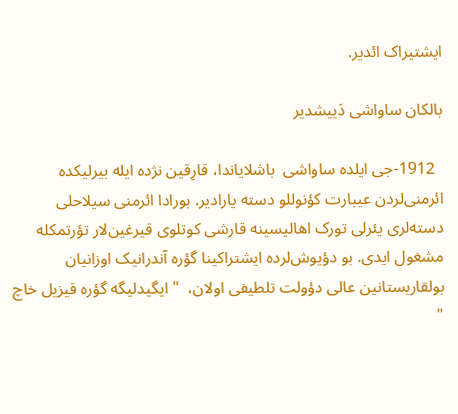ایشتیراک ائدیر.

بالکان ساواشی‌ دَییشدیر

  1912-جی ایلده ساواشی  باشلایاندا، قارِقین نژده ایله بیرلیکده ائرمنی‌لردن عیبارت کؤنوللو دسته یارادیر. بورادا ائرمنی سیلاحلی دسته‌لری یئرلی تورک اهالیسینه قارشی کوتلوی قیرغین‌لار تؤرتمکله مشغول ایدی. بو دؤیوش‌لرده ایشتراکینا گؤره آندرانیک اوزانیان بولقاریستانین عالی دؤولت تلطیفی اولان،  " ایگیدلیگه گؤره قیزیل خاچ "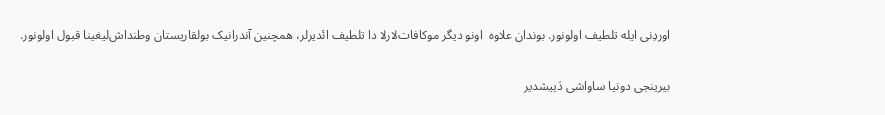اوردِنی ایله تلطیف اولونور. بوندان علاوه  اونو دیگر موکافات‌لارلا دا تلطیف ائدیرلر، همچنین آندرانیک بولقاریستان وطنداش‌لیغینا قبول اولونور.

بیرینجی دونیا ساواشی دَییشدیر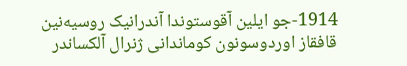1914-جو ایلین آقوستوندا آندرانیک روسیه‌نین قافقاز اوردوسونون کوماندانی ژنرال آلکساندر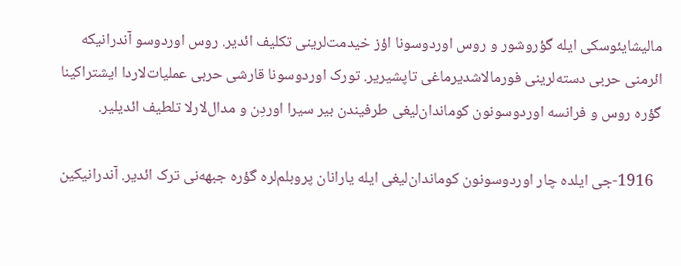مالیشایئوسکی ایله گؤروشور و روس اوردوسونا اؤز خیدمت‌لرینی تکلیف ائدیر. روس اوردوسو آندرانیکه ائرمنی حربی دسته‌لرینی فورمالاشدیرماغی تاپشیریر. تورک اوردوسونا قارشی حربی عملیات‌لاردا ایشتراکینا گؤره روس و فرانسه اوردوسونون کوماندان‌لیغی طرفیندن بیر سیرا اوردِن و مدال‌لارلا تلطیف ائدیلیر.

  1916-جی ایلده چار اوردوسونون کوماندان‌لیغی ایله یارانان پروبلم‌لره گؤره جبهه‌نی ترک ائدیر. آندرانیکین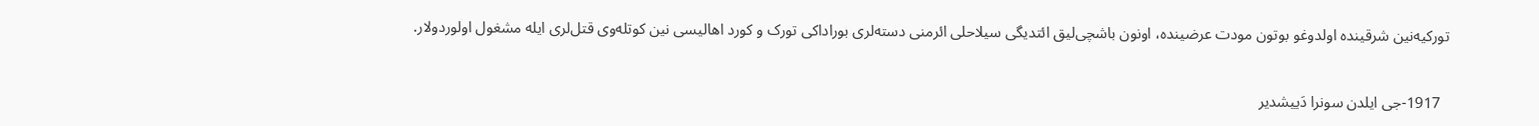تورکیه‌نین شرقینده اولدوغو بوتون مودت عرضینده، اونون باشچی‌لیق ائتدیگی سیلاحلی ائرمنی دسته‌لری بوراداکی تورک و کورد اهالیسی نین کوتله‌وی قتل‌لری ایله مشغول اولوردولار.

  1917-جی ایلدن سونرا دَییشدیر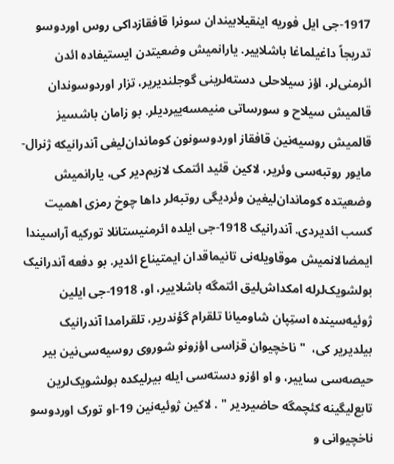1917-جی ایل فوریه اینقیلابیندان سونرا قافقازداکی روس اوردوسو تدریجاً داغیلماغا باشلاییر. یارانمیش وضعیتدن ایستیفاده ائدن ائرمنی‌لر، اؤز سیلاحلی دسته‌لرینی گوجلندیریر، تزار اوردوسوندان قالمیش سیلاح و سورساتی منیمسه‌ییردیلر. بو زامان باشسیز قالمیش روسیه‌نین قافقاز اوردوسونون کوماندان‌لیغی آندرانیکه ژنرال-مایور روتبه‌سی وئریر، لاکین قئید ائتمک لازیم‌دیر کی، یارانمیش وضعیتده کوماندان‌لیغین وئردیگی روتبه‌لر داها چوخ رمزی اهمیت کسب ائدیردی. آندرانیک 1918-جی ایلده ائرمنیستانلا تورکیه آراسیندا ایمضالانمیش موقاویله‌نی تانیماقدان ایمتیناع ائدیر. بو دفعه آندرانیک بولشویک‌لرله امکداش‌لیق ائتمگه باشلاییر، او، 1918-جی ایلین ژوئیه‌سینده استِپان شاومیانا تلقرام گؤندریر، تلقرامدا آندرانیک بیلدیریر کی،  " ناخچیوان قزاسی اؤزونو شوروی روسیه‌سی‌نین بیر حیصه‌سی ساییر، و او اؤزو دسته‌سی ایله بیرلیکده بولشویک‌لرین تابع‌لیگینه کئچمگه حاضیردیر " . لاکین ژوئیه‌نین 19-او تورک اوردوسو ناخچیوانی و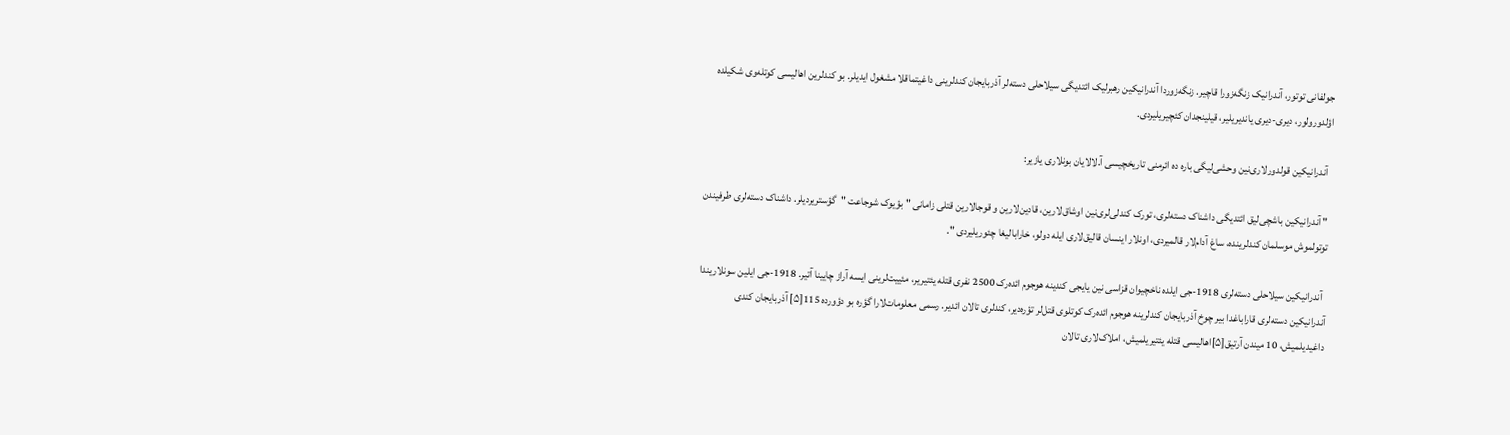جولفانی توتور، آندرانیک زنگه‌زورا قاچیر. زنگه‌زوردا آندرانیکین رهبرلیک ائتدیگی سیلاحلی دسته‌لر آذربایجان کندلرینی داغیتماقلا مشغول ایدیلر. بو کندلرین اهالیسی کوتله‌وی شکیلده اؤلدورولور، دیری-دیری یاندیریلیر، قیلینجدان کئچیریلیردی.

  آندرانیکین قولدورلاری‌نین وحشی‌لیگی باره ده ائرمنی تاریخچیسی آ.لالایان بونلاری یازیر:

 " آندرانیکین باشچی‌لیق ائتدیگی داشناک دسته‌لری، تورک کندلی‌لری‌نین اوشاق‌لارین، قادین‌لارین و قوجالارین قتلی زامانی " بؤیوک شوجاعت "  گؤستریردیلر. داشناک دسته‌لری طرفیندن توتولموش موسلمان کندلرینده، ساغ آدام‌لار قالمیردی، اونلار اینسان قالیق‌لاری ایله دولو، خارابالیغا چئوریلیردی ".

  آندرانیکین سیلاحلی دسته‌لری 1918-جی ایلده ناخچیوان قزاسی نین یایجی کندینه هوجوم ائده‌رک 2500 نفری قتله یئتیریر، مئییت‌لرینی ایسه آراز چایینا آتیر. 1918-جی ایلین سونلاریندا آندرانیکین دسته‌لری قاراباغدا بیر چوخ آذربایجان کندلرینه هوجوم ائده‌رک کوتلوی قتل‌لر تؤره‌دیر، کندلری تالان ائدیر. رسمی معلومات‌لارا گؤره بو دؤورده 115[۵] آذربایجان کندی داغیدیلمیش، 10 میندن آرتیق[۵]اهالیسی قتله یئتیریلمیش، املاک‌لاری تالان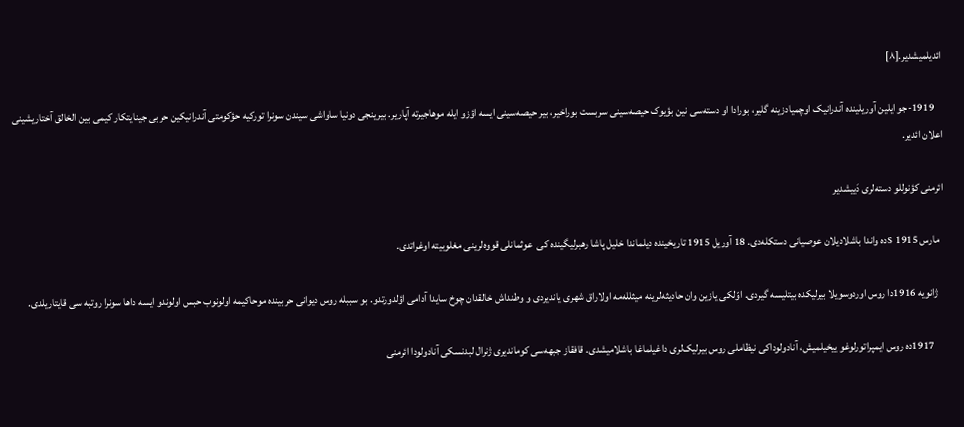ائدیلمیشدیر.[۸]

    1919-جو ایلین آوریلینده آندرانیک اوچمیادزینه گلیر، بورادا او دسته‌سی نین بؤیوک حیصه‌سینی سربست بوراخیر، بیر حیصه‌سینی ایسه اؤزو ایله موهاجیرته آپاریر. بیرینجی دونیا ساواشی سیندن سونرا تورکیه حؤکومتی آندرانیکین حربی جینایتکار کیمی بین الخالق آختاریشینی اعلان ائدیر.

ائرمنی کؤنوللو دسته‌لری دَییشدیر

  مارس s 1915ده واندا باشلادیلان عوصیانی دستکله‌دی. 18 آوریل 1915 تاریخینده دیلماندا خلیل پاشا رهبرلیگینده کی  عوثمانلی قووه‌‌لرینی مغلوبیته اوغراتدی.

   ژانویه 1916دا روس اوردوسویلا بیرلیکده بیتلیسه گیردی. اوّلکی یازین وان حادیثه‌لرینه میثلله‌مه اولاراق شهری یاندیردی و وطنداش خالقدان چوخ سایدا آدامی اؤلدورتدو. بو سببله روس دیوانی حربینده موحاکیمه اولونوب حبس اولوندو ایسه داها سونرا روتبه سی قایتاریلدی.

     1917ده روس ایمپراتورلوغو ییخیلمیش، آنادولوداکی نیظاملی روس بیرلیک‌لری داغیلماغا باشلامیشدی. قافقاز جبهه‌سی کوماندیری ژنرال لبدنسکی آنادولودا ائرمنی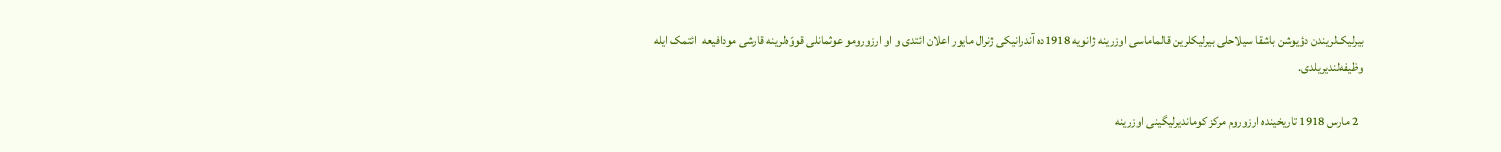بیرلیک‌لریندن دؤیوشن باشقا سیلاحلی بیرلیکلرین قالماماسی اوزرینه ژانویه 1918ده آندرانیکی ژنرال مایور اعلان ائتدی و او ارزورومو عوثمانلی قووّه‌لرینه قارشی مودافیعه  ائتمک ایله وظیفه‌لندیریلدی.

  2 مارس 1918 تاریخینده ارزوروم مرکز کوماندیرلیگینی اوزرینه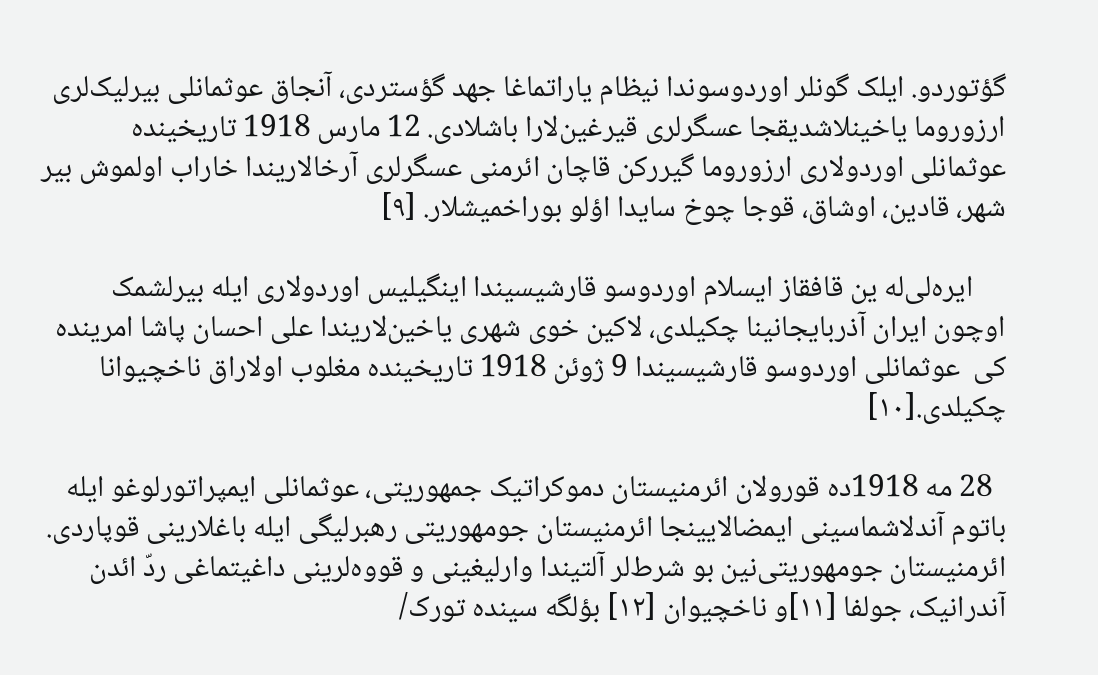گؤتوردو. ایلک گونلر اوردوسوندا نیظام یاراتماغا جهد گؤستردی، آنجاق عوثمانلی بیرلیک‌لری ارزوروما یاخینلاشدیقجا عسگرلری قیرغین‌لارا باشلادی. 12 مارس 1918 تاریخینده عوثمانلی اوردولاری ارزوروما گیررکن قاچان ائرمنی عسگرلری آرخالاریندا خاراب اولموش بیر شهر، قادین، اوشاق، قوجا چوخ سایدا اؤلو بوراخمیشلار. [۹]

     ایره‌لی‌له ین قافقاز ایسلام اوردوسو قارشیسیندا اینگیلیس اوردولاری ایله بیرلشمک اوچون ایران آذربایجانینا چکیلدی، لاکین خوی شهری یاخین‌لاریندا علی احسان پاشا امرینده کی  عوثمانلی اوردوسو قارشیسیندا 9 ژوئن 1918 تاریخینده مغلوب اولاراق ناخچیوانا چکیلدی.[۱۰]

  28 مه 1918ده قورولان ائرمنیستان دموکراتیک جمهوریتی، عوثمانلی ایمپراتورلوغو ایله باتوم آندلاشماسینی ایمضالایینجا ائرمنیستان جومهوریتی رهبرلیگی ایله باغلارینی قوپاردی. ائرمنیستان جومهوریتی‌نین بو شرط‌لر آلتیندا وارلیغینی و قووه‌لرینی داغیتماغی ردّ ائدن آندرانیک، جولفا [۱۱]و ناخچیوان [۱۲] بؤلگه سینده تورک/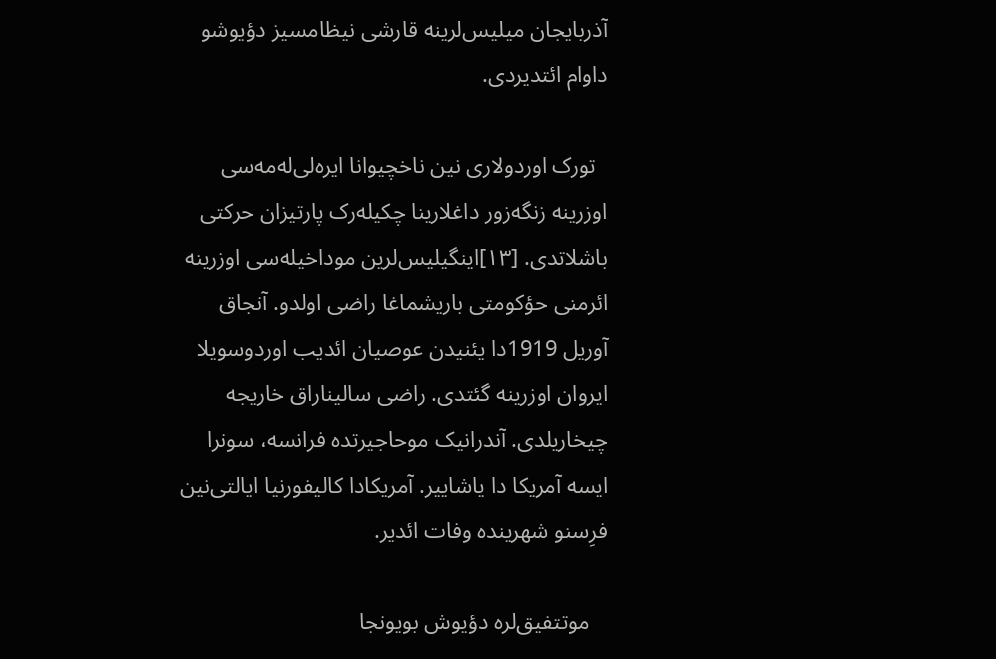آذربایجان میلیس‌لرینه قارشی نیظامسیز دؤیوشو داوام ائتدیردی.

  تورک اوردولاری نین ناخچیوانا ایره‌لی‌له‌مه‌سی اوزرینه زنگه‌زور داغلارینا چکیله‌رک پارتیزان حرکتی باشلاتدی. [۱۳]اینگیلیس‌لرین موداخیله‌سی اوزرینه ائرمنی حؤکومتی باریشماغا راضی اولدو. آنجاق آوریل 1919دا یئنیدن عوصیان ائدیب اوردوسویلا ایروان اوزرینه گئتدی. راضی سالیناراق خاریجه چیخاریلدی. آندرانیک موحاجیرتده فرانسه‌، سونرا ایسه آمریکا دا یاشاییر. آمریکادا کالیفورنیا ایالتی‌نین فرِسنو شهرینده وفات ائدیر.

   موتتفیق‌لره دؤیوش بویونجا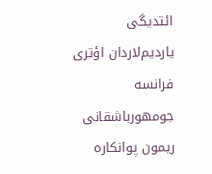ائتدیگی یاردیم‌لاردان اؤتری فرانسه جومهورباشقانی ریمون پوانکاره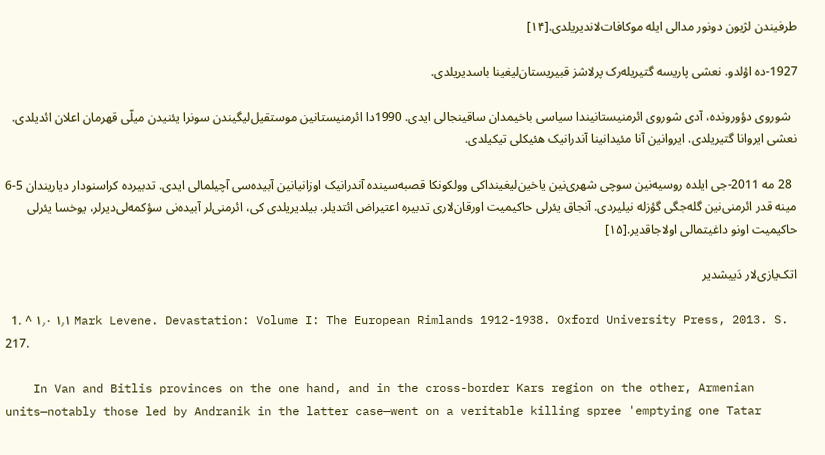طرفیندن لژیون دونور مدالی ایله موکافات‌لاندیریلدی.[۱۴]

1927-ده اؤلدو. نعشی پاریسه گتیریله‌رک پرلاشز قبیریستان‌لیغینا باسدیریلدی.

  شوروی دؤورونده، آدی شوروی ائرمنیستانیندا سیاسی باخیمدان ساقینجالی ایدی. 1990دا ائرمنیستانین موستقیل‌لیگیندن سونرا یئنیدن میلّی قهرمان اعلان ائدیلدی. نعشی ایروانا گتیریلدی. ایروانین آنا مئیدانینا آندرانیک هئیکلی تیکیلدی.

  28 مه 2011-جی ایلده روسیه‌نین سوچی شهری‌نین یاخین‌لیغینداکی وولکونکا قصبه‌سینده آندرانیک اوزانیانین آبیده‌سی آچیلمالی ایدی. تدبیرده کراسنودار دیاریندان 5-6 مینه قدر ائرمنی‌نین گله‌جگی گؤزله نیلیردی. آنجاق یئرلی حاکیمیت اورقان‌لاری تدبیره اعتیراض ائتدیلر. بیلدیریلدی کی، ائرمنی‌لر آبیده‌نی سؤکمه‌لی‌دیرلر، یوخسا یئرلی حاکیمیت اونو داغیتمالی اولاجاقدیر.[۱۵]

اتک‌یازی‌لار دَییشدیر

  1. ^ ۱٫۰ ۱٫۱ Mark Levene. Devastation: Volume I: The European Rimlands 1912-1938. Oxford University Press, 2013. S. 217.

    In Van and Bitlis provinces on the one hand, and in the cross-border Kars region on the other, Armenian units—notably those led by Andranik in the latter case—went on a veritable killing spree 'emptying one Tatar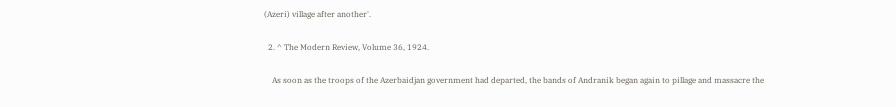(Azeri) village after another'.

  2. ^ The Modern Review, Volume 36, 1924.

    As soon as the troops of the Azerbaidjan government had departed, the bands of Andranik began again to pillage and massacre the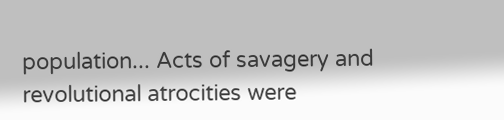population... Acts of savagery and revolutional atrocities were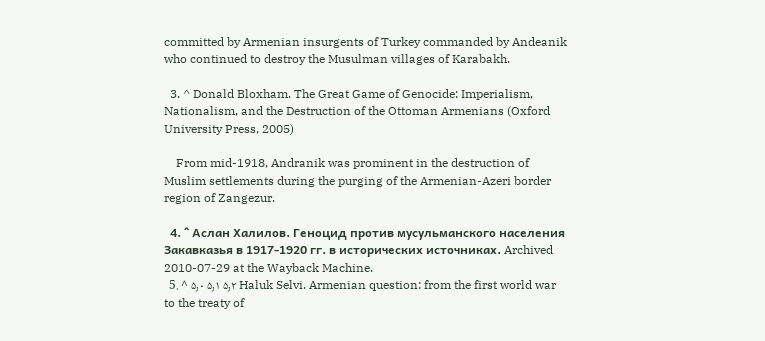committed by Armenian insurgents of Turkey commanded by Andeanik who continued to destroy the Musulman villages of Karabakh.

  3. ^ Donald Bloxham. The Great Game of Genocide: Imperialism, Nationalism, and the Destruction of the Ottoman Armenians (Oxford University Press, 2005)

    From mid-1918, Andranik was prominent in the destruction of Muslim settlements during the purging of the Armenian-Azeri border region of Zangezur.

  4. ^ Аслан Халилов. Геноцид против мусульманского населения Закавказья в 1917-1920 гг. в исторических источниках. Archived 2010-07-29 at the Wayback Machine.
  5. ^ ۵٫۰ ۵٫۱ ۵٫۲ Haluk Selvi. Armenian question: from the first world war to the treaty of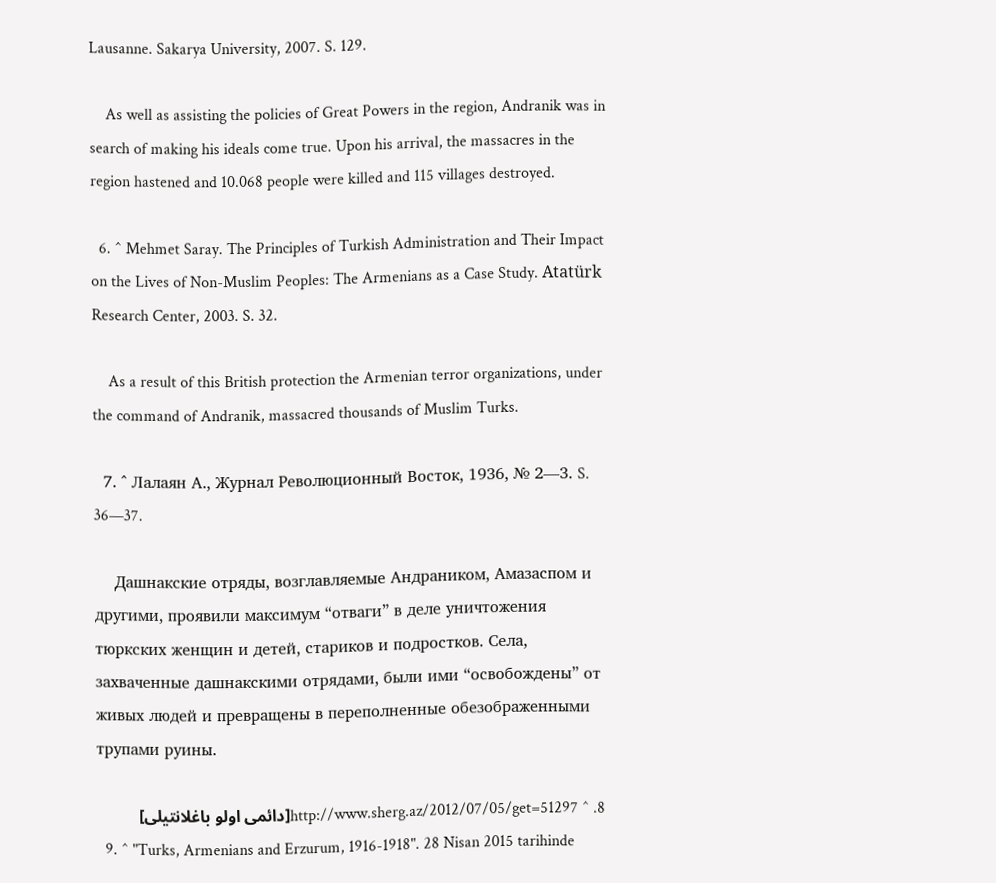Lausanne. Sakarya University, 2007. S. 129.

    As well as assisting the policies of Great Powers in the region, Andranik was in search of making his ideals come true. Upon his arrival, the massacres in the region hastened and 10.068 people were killed and 115 villages destroyed.

  6. ^ Mehmet Saray. The Principles of Turkish Administration and Their Impact on the Lives of Non-Muslim Peoples: The Armenians as a Case Study. Atatürk Research Center, 2003. S. 32.

    As a result of this British protection the Armenian terror organizations, under the command of Andranik, massacred thousands of Muslim Turks.

  7. ^ Лалаян А., Журнал Революционный Восток, 1936, № 2—3. S. 36—37.

    Дашнакские отряды, возглавляемые Андраником, Амазаспом и другими, проявили максимум “отваги” в деле уничтожения тюркских женщин и детей, стариков и подростков. Села, захваченные дашнакскими отрядами, были ими “освобождены” от живых людей и превращены в переполненные обезображенными трупами руины.

  8. ^ http://www.sherg.az/2012/07/05/get=51297[دائمی اولو باغلانتیلی]
  9. ^ "Turks, Armenians and Erzurum, 1916-1918". 28 Nisan 2015 tarihinde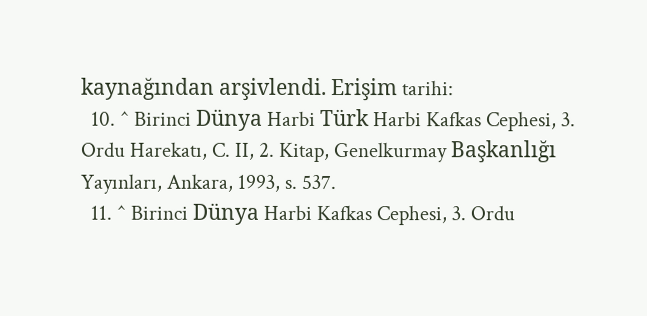kaynağından arşivlendi. Erişim tarihi:
  10. ^ Birinci Dünya Harbi Türk Harbi Kafkas Cephesi, 3. Ordu Harekatı, C. II, 2. Kitap, Genelkurmay Başkanlığı Yayınları, Ankara, 1993, s. 537.
  11. ^ Birinci Dünya Harbi Kafkas Cephesi, 3. Ordu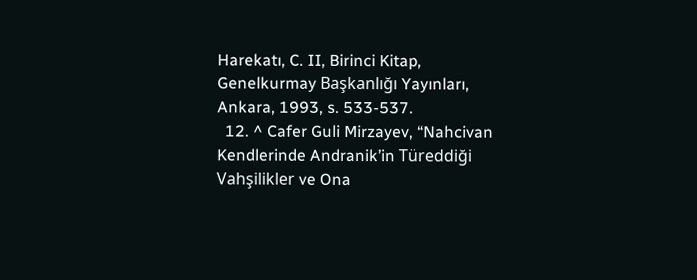Harekatı, C. II, Birinci Kitap, Genelkurmay Başkanlığı Yayınları, Ankara, 1993, s. 533-537.
  12. ^ Cafer Guli Mirzayev, “Nahcivan Kendlerinde Andranik’in Türeddiği Vahşilikler ve Ona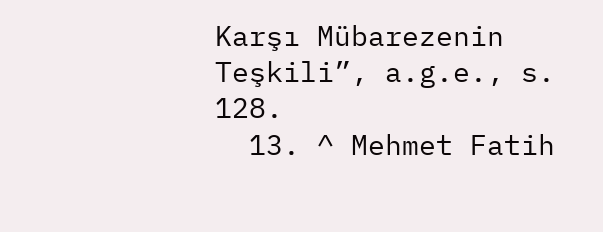Karşı Mübarezenin Teşkili”, a.g.e., s. 128.
  13. ^ Mehmet Fatih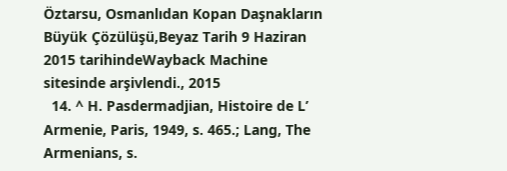Öztarsu, Osmanlıdan Kopan Daşnakların Büyük Çözülüşü,Beyaz Tarih 9 Haziran 2015 tarihindeWayback Machine sitesinde arşivlendi., 2015
  14. ^ H. Pasdermadjian, Histoire de L’ Armenie, Paris, 1949, s. 465.; Lang, The Armenians, s.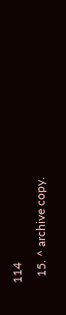114
  15. ^ archive copy.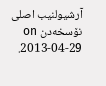آرشیولنیب اصلی نۆسخه‌دن on 2013-04-29.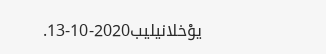یوْخلانیلیب2020-10-13.